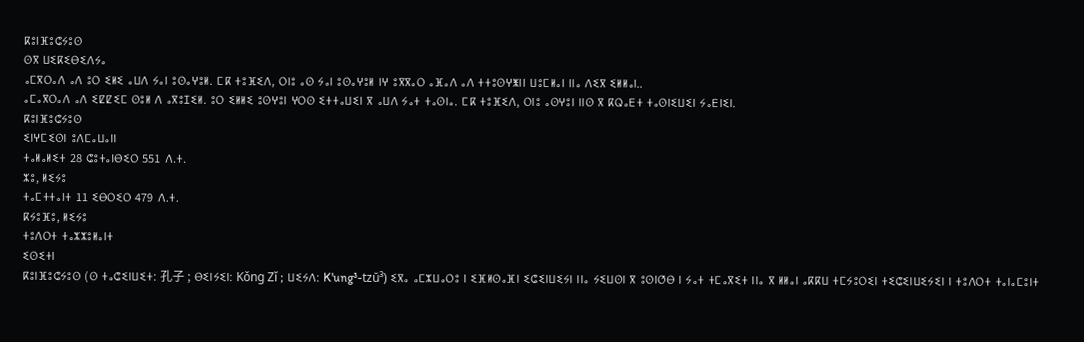ⴽⵓⵏⴼⵓⵛⵢⵓⵙ
ⵙⴳ ⵡⵉⴽⵉⴱⵉⴷⵢⴰ
ⴰⵎⴳⵔⴰⴷ ⴰⴷ ⵓⵔ ⵉⵍⵉ ⴰⵡⴷ ⵢⴰⵏ ⵓⵙⴰⵖⵓⵍ. ⵎⴽ ⵜⵓⴼⵉⴷ, ⵔⵏⵓ ⴰⵙ ⵢⴰⵏ ⵓⵙⴰⵖⵓⵍ ⵏⵖ ⵓⴳⴳⴰⵔ ⴰⴼⴰⴷ ⴰⴷ ⵜⵜⵓⵙⵖⵥⵏⵏ ⵡⵓⵎⵍⴰⵏ ⵏⵏⴰ ⴷⵉⴳ ⵉⵍⵍⴰⵏ..
ⴰⵎⴰⴳⵔⴰⴷ ⴰⴷ ⵉⵇⵇⵉⵎ ⵙⵓⵍ ⴷ ⴰⴳⵓⵊⵉⵍ. ⵓⵔ ⵉⵍⵍⵉ ⵓⵙⵖⵓⵏ ⵖⵔⵙ ⵉⵜⵜⴰⵡⵉⵏ ⴳ ⴰⵡⴷ ⵢⴰⵜ ⵜⴰⵙⵏⴰ. ⵎⴽ ⵜⵓⴼⵉⴷ, ⵔⵏⵓ ⴰⵙⵖⵓⵏ ⵏⵏⵙ ⴳ ⴽⵕⴰⴹⵜ ⵜⴰⵙⵏⵉⵡⵉⵏ ⵢⴰⴹⵏⵉⵏ.
ⴽⵓⵏⴼⵓⵛⵢⵓⵙ
ⵉⵏⵖⵎⵉⵙⵏ ⵓⴷⵎⴰⵡⴰⵏⵏ
ⵜⴰⵍⴰⵍⵉⵜ 28 ⵛⵓⵜⴰⵏⴱⵉⵔ 551 ⴷ.ⵜ.
ⵣⵓ, ⵍⵉⵢⵓ
ⵜⴰⵎⵜⵜⴰⵏⵜ 11 ⵉⴱⵔⵉⵔ 479 ⴷ.ⵜ.
ⴽⵢⵓⴼⵓ, ⵍⵉⵢⵓ
ⵜⵓⴷⵔⵜ ⵜⴰⵣⵣⵓⵍⴰⵏⵜ
ⵉⵙⵉⵜⵏ
ⴽⵓⵏⴼⵓⵛⵢⵓⵙ (ⵙ ⵜⴰⵛⵉⵏⵡⵉⵜ: 孔子 ; ⴱⵉⵏⵢⵉⵏ: Kǒng Zǐ ; ⵡⵉⵢⴷ: K'ung³-tzŭ³) ⵉⴳⴰ ⴰⵎⵣⵡⴰⵔⵓ ⵏ ⵉⴼⵍⵙⴰⴼⵏ ⵉⵛⵉⵏⵡⵉⵢⵏ ⵏⵏⴰ ⵢⵉⵡⵙⵏ ⴳ ⵓⵙⵏⵚⴱ ⵏ ⵢⴰⵜ ⵜⵎⴰⴳⵉⵜ ⵏⵏⴰ ⴳ ⵍⵍⴰⵏ ⴰⴽⴽⵡ ⵜⵎⵢⵓⵔⵉⵏ ⵜⵉⵛⵉⵏⵡⵉⵢⵉⵏ ⵏ ⵜⵓⴷⵔⵜ ⵜⴰⵏⴰⵎⵓⵏⵜ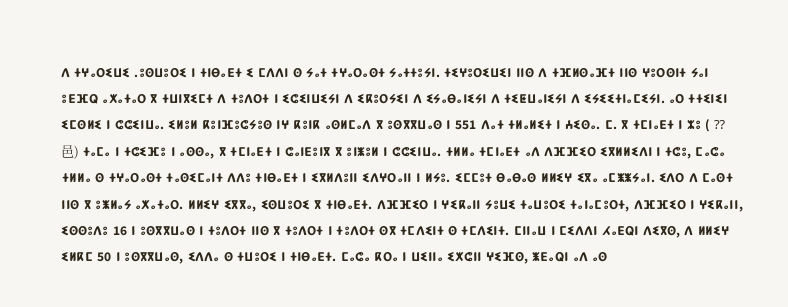ⴷ ⵜⵖⴰⵔⵉⵡⵉ .ⵓⵙⵡⵓⵔⵉ ⵏ ⵜⵏⴱⴰⴹⵜ ⵉ ⵎⴷⴷⵏ ⵙ ⵢⴰⵜ ⵜⵖⴰⵔⴰⵙⵜ ⵢⴰⵜⵜⵓⵢⵏ. ⵜⵉⵖⵓⵔⵉⵡⵉⵏ ⵏⵏⵙ ⴷ ⵜⴼⵍⵙⴰⴼⵜ ⵏⵏⵙ ⵖⵓⵔⵙⵏⵜ ⵢⴰⵏ ⵓⴹⴼⵕ ⴰⵅⴰⵜⴰⵔ ⴳ ⵜⵡⵏⴳⵉⵎⵜ ⴷ ⵜⵓⴷⵔⵜ ⵏ ⵉⵛⵉⵏⵡⵉⵢⵏ ⴷ ⵉⴽⵓⵔⵢⵉⵏ ⴷ ⵉⵢⴰⴱⴰⵏⵉⵢⵏ ⴷ ⵜⵉⵟⵡⴰⵏⵉⵢⵏ ⴷ ⵉⵢⵉⵉⵜⵏⴰⵎⵉⵢⵏ. ⴰⵔ ⵜⵜⵉⵏⵉⵏ ⵉⵎⵙⵍⵉ ⵏ ⵛⵛⵉⵏⵡⴰ. ⵉⵍⵓⵍ ⴽⵓⵏⴼⵓⵛⵢⵓⵙ ⵏⵖ ⴽⵓⵏⴽ ⴰⵙⵍⵎⴰⴷ ⴳ ⵓⵙⴳⴳⵡⴰⵙ ⵏ 551 ⴷⴰⵜ ⵜⵍⴰⵍⵉⵜ ⵏ ⵄⵉⵙⴰ. ⵎ. ⴳ ⵜⵎⵏⴰⴹⵜ ⵏ ⵣⵓ ( ⁇ 邑) ⵜⴰⵎⴰ ⵏ ⵜⵛⵉⴼⵓ ⵏ ⴰⵙⵙⴰ, ⴳ ⵜⵎⵏⴰⴹⵜ ⵏ ⵛⴰⵏⴹⵓⵏⴳ ⴳ ⵓⵏⵥⵓⵍ ⵏ ⵛⵛⵉⵏⵡⴰ. ⵜⵍⵍⴰ ⵜⵎⵏⴰⴹⵜ ⴰⴷ ⴷⴼⴼⵉⵔ ⵉⴳⵍⵍⵉⴷⵏ ⵏ ⵜⵛⵓ, ⵎⴰⵛⴰ ⵜⵍⵍⴰ ⵙ ⵜⵖⴰⵔⴰⵙⵜ ⵜⴰⵙⵉⵎⴰⵏⵜ ⴷⴷⵓ ⵜⵏⴱⴰⴹⵜ ⵏ ⵉⴳⵍⴷⵓⵏⵏ ⵉⴷⵖⵔⴰⵏⵏ ⵏ ⵍⵢⵓ. ⵉⵎⵎⵓⵜ ⴱⴰⴱⴰⵙ ⵍⵍⵉⵖ ⵉⴳⴰ ⴰⵎⵥⵥⵢⴰⵏ. ⵉⴷⵔ ⴷ ⵎⴰⵙⵜ ⵏⵏⵙ ⴳ ⵓⵥⵍⴰⵢ ⴰⵅⴰⵜⴰⵔ. ⵍⵍⵉⵖ ⵉⴳⴳⴰ, ⵉⵙⵡⵓⵔⵉ ⴳ ⵜⵏⴱⴰⴹⵜ. ⴷⴼⴼⵉⵔ ⵏ ⵖⵉⴽⴰⵏⵏ ⵢⵓⵡⵉ ⵜⴰⵡⵓⵔⵉ ⵜⴰⵏⴰⵎⵓⵔⵜ, ⴷⴼⴼⵉⵔ ⵏ ⵖⵉⴽⴰⵏⵏ, ⵉⵙⵙⵓⴷⵓ 16 ⵏ ⵓⵙⴳⴳⵡⴰⵙ ⵏ ⵜⵓⴷⵔⵜ ⵏⵏⵙ ⴳ ⵜⵓⴷⵔⵜ ⵏ ⵜⵓⴷⵔⵜ ⵙⴳ ⵜⵎⴷⵉⵏⵜ ⵙ ⵜⵎⴷⵉⵏⵜ. ⵎⵏⵏⴰⵡ ⵏ ⵎⵉⴷⴷⵏ ⵃⴰⴹⵕⵏ ⴷⵉⴳⵙ, ⴷ ⵍⵍⵉⵖ ⵉⵍⴽⵎ 50 ⵏ ⵓⵙⴳⴳⵡⴰⵙ, ⵉⴷⴷⴰ ⵙ ⵜⵡⵓⵔⵉ ⵏ ⵜⵏⴱⴰⴹⵜ. ⵎⴰⵛⴰ ⴽⵔⴰ ⵏ ⵡⵉⵏⵏⴰ ⵉⵅⵛⵏⵏ ⵖⵉⴼⵙ, ⵥⴹⴰⵕⵏ ⴰⴷ ⴰⵙ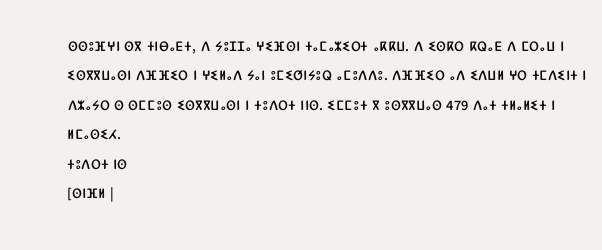ⵙⵙⵓⴼⵖⵏ ⵙⴳ ⵜⵏⴱⴰⴹⵜ, ⴷ ⵢⵓⵊⵊⴰ ⵖⵉⴼⵙⵏ ⵜⴰⵎⴰⵣⵉⵔⵜ ⴰⴽⴽⵡ. ⴷ ⵉⵙⴽⵔ ⴽⵕⴰⴹ ⴷ ⵎⵔⴰⵡ ⵏ ⵉⵙⴳⴳⵡⴰⵙⵏ ⴷⴼⴼⵉⵔ ⵏ ⵖⵉⵍⴰⴷ ⵢⴰⵏ ⵓⵎⵉⵚⵏⵢⵓⵕ ⴰⵎⵓⴷⴷⵓ. ⴷⴼⴼⵉⵔ ⴰⴷ ⵉⴷⵡⵍ ⵖⵔ ⵜⵎⴷⵉⵏⵜ ⵏ ⴷⵣⴰⵢⵔ ⵙ ⵙⵎⵎⵓⵙ ⵉⵙⴳⴳⵡⴰⵙⵏ ⵏ ⵜⵓⴷⵔⵜ ⵏⵏⵙ. ⵉⵎⵎⵓⵜ ⴳ ⵓⵙⴳⴳⵡⴰⵙ 479 ⴷⴰⵜ ⵜⵍⴰⵍⵉⵜ ⵏ ⵍⵎⴰⵙⵉⵃ.
ⵜⵓⴷⵔⵜ ⵏⵙ
[ⵙⵏⴼⵍ |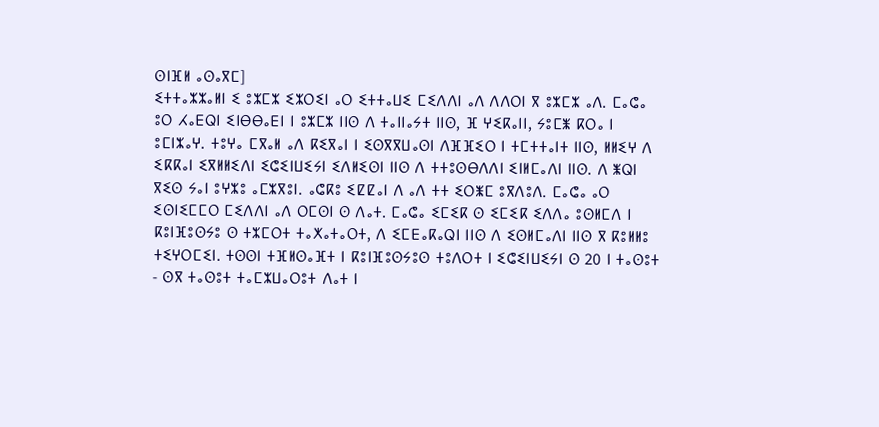ⵙⵏⴼⵍ ⴰⵙⴰⴳⵎ]
ⵉⵜⵜⴰⵣⵣⴰⵍⵏ ⵉ ⵓⵣⵎⵣ ⵉⵣⵔⵉⵏ ⴰⵔ ⵉⵜⵜⴰⵡⵉ ⵎⵉⴷⴷⵏ ⴰⴷ ⴷⴷⵔⵏ ⴳ ⵓⵣⵎⵣ ⴰⴷ. ⵎⴰⵛⴰ ⵓⵔ ⵃⴰⴹⵕⵏ ⵉⵏⴱⴱⴰⴹⵏ ⵏ ⵓⵣⵎⵣ ⵏⵏⵙ ⴷ ⵜⴰⵏⵏⴰⵢⵜ ⵏⵏⵙ, ⴼ ⵖⵉⴽⴰⵏⵏ, ⵢⵓⵎⵥ ⴽⵔⴰ ⵏ ⵓⵎⵏⵣⴰⵖ. ⵜⵓⵖⴰ ⵎⴳⴰⵍ ⴰⴷ ⴽⵉⴳⴰⵏ ⵏ ⵉⵙⴳⴳⵡⴰⵙⵏ ⴷⴼⴼⵉⵔ ⵏ ⵜⵎⵜⵜⴰⵏⵜ ⵏⵏⵙ, ⵍⵍⵉⵖ ⴷ ⵉⴽⴽⴰⵏ ⵉⴳⵍⵍⵉⴷⵏ ⵉⵛⵉⵏⵡⵉⵢⵏ ⵉⴷⵍⵉⵙⵏ ⵏⵏⵙ ⴷ ⵜⵜⵓⵙⴱⴷⴷⵏ ⵉⵏⵍⵎⴰⴷⵏ ⵏⵏⵙ. ⴷ ⵥⵕⵏ ⴳⵉⵙ ⵢⴰⵏ ⵓⵖⵣⵓ ⴰⵎⵣⴳⵓⵏ. ⴰⵛⴽⵓ ⵉⵇⵇⴰⵏ ⴷ ⴰⴷ ⵜⵜ ⵉⵔⵥⵎ ⵓⴳⴷⵓⴷ. ⵎⴰⵛⴰ ⴰⵔ ⵉⵙⵏⵉⵎⵎⵔ ⵎⵉⴷⴷⵏ ⴰⴷ ⵔⵎⵙⵏ ⵙ ⴷⴰⵜ. ⵎⴰⵛⴰ ⵉⵎⵉⴽ ⵙ ⵉⵎⵉⴽ ⵉⴷⴷⴰ ⵓⵙⵍⵎⴷ ⵏ ⴽⵓⵏⴼⵓⵙⵢⵓ ⵙ ⵜⵣⵎⵔⵜ ⵜⴰⵅⴰⵜⴰⵔⵜ, ⴷ ⵉⵎⴹⴰⴽⴰⵕⵏ ⵏⵏⵙ ⴷ ⵉⵙⵍⵎⴰⴷⵏ ⵏⵏⵙ ⴳ ⴽⵓⵍⵍⵓ ⵜⵉⵖⵔⵎⵉⵏ. ⵜⵙⵙⵏ ⵜⴼⵍⵙⴰⴼⵜ ⵏ ⴽⵓⵏⴼⵓⵙⵢⵓⵙ ⵜⵓⴷⵔⵜ ⵏ ⵉⵛⵉⵏⵡⵉⵢⵏ ⵙ 20 ⵏ ⵜⴰⵙⵓⵜ - ⵙⴳ ⵜⴰⵙⵓⵜ ⵜⴰⵎⵣⵡⴰⵔⵓⵜ ⴷⴰⵜ ⵏ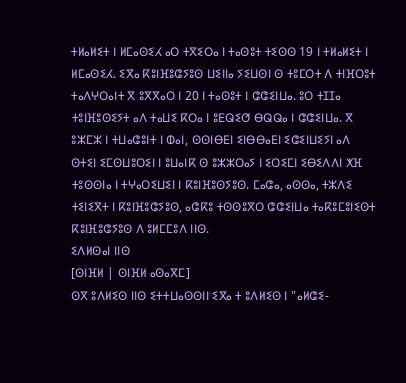ⵜⵍⴰⵍⵉⵜ ⵏ ⵍⵎⴰⵙⵉⵃ ⴰⵔ ⵜⴳⵉⵔⴰ ⵏ ⵜⴰⵙⵓⵜ ⵜⵉⵙⵙ 19 ⵏ ⵜⵍⴰⵍⵉⵜ ⵏ ⵍⵎⴰⵙⵉⵃ. ⵉⴳⴰ ⴽⵓⵏⴼⵓⵛⵢⵓⵙ ⵡⵉⵏⵏⴰ ⵢⵉⵡⵙⵏ ⵙ ⵜⵓⵎⵔⵜ ⴷ ⵜⵏⴼⵔⵓⵜ ⵜⴰⴷⵖⵔⴰⵏⵜ ⴳ ⵓⴳⴳⴰⵔ ⵏ 20 ⵏ ⵜⴰⵙⵓⵜ ⵏ ⵛⵛⵉⵏⵡⴰ. ⵓⵔ ⵜⵊⵊⴰ ⵜⵓⵏⴼⵓⵙⵉⵢⵜ ⴰⴷ ⵜⴰⵡⵉ ⴽⵔⴰ ⵏ ⵓⴹⵕⵉⵚ ⴱⵕⵕⴰ ⵏ ⵛⵛⵉⵏⵡⴰ. ⴳ ⵓⵣⵎⵣ ⵏ ⵜⵡⴰⵛⵓⵏⵜ ⵏ ⵀⴰⵏ, ⵙⵙⵏⴱⴹⵏ ⵉⵏⴱⴱⴰⴹⵏ ⵉⵛⵉⵏⵡⵉⵢⵏ ⴰⴷ ⵙⵜⵉⵏ ⵉⵎⵙⵡⵓⵔⵉⵏ ⵏ ⵓⵡⴰⵏⴽ ⵙ ⵓⵣⵣⵔⴰⵢ ⵏ ⵉⵔⵉⵎⵏ ⵉⴱⵉⴷⴷⵏ ⵅⴼ ⵜⵓⵙⵙⵏⴰ ⵏ ⵜⵖⴰⵔⵉⵡⵉⵏ ⵏ ⴽⵓⵏⴼⵓⵙⵢⵓⵙ. ⵎⴰⵛⴰ, ⴰⵙⵙⴰ, ⵜⵣⴷⵉ ⵜⵉⵏⵉⴳⵜ ⵏ ⴽⵓⵏⴼⵓⵛⵢⵓⵙ, ⴰⵛⴽⵓ ⵜⵙⵙⵓⴳⵔ ⵛⵛⵉⵏⵡⴰ ⵜⴰⴽⵓⵎⵓⵏⵉⵙⵜ ⴽⵓⵏⴼⵓⵛⵢⵓⵙ ⴷ ⵓⵍⵎⵎⵓⴷ ⵏⵏⵙ.
ⵉⴷⵍⵙⴰⵏ ⵏⵏⵙ
[ⵙⵏⴼⵍ | ⵙⵏⴼⵍ ⴰⵙⴰⴳⵎ]
ⵙⴳ ⵓⴷⵍⵉⵙ ⵏⵏⵙ ⵉⵜⵜⵡⴰⵙⵙⵏⵏ ⵉⴳⴰ ⵜ ⵓⴷⵍⵉⵙ ⵏ "ⴰⵍⵛⵉ-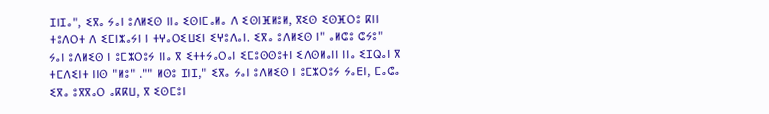ⵊⵏⵊⴰ", ⵉⴳⴰ ⵢⴰⵏ ⵓⴷⵍⵉⵙ ⵏⵏⴰ ⵉⵙⵏⵎⴰⵍⴰ ⴷ ⵉⵙⵏⴼⵍⵓⵍ, ⴳⵉⵙ ⵉⵙⴼⵔⵓ ⴽⵏⵏ ⵜⵓⴷⵔⵜ ⴷ ⵉⵎⵏⵣⴰⵢⵏ ⵏ ⵜⵖⴰⵔⵉⵡⵉⵏ ⵉⵖⵓⴷⴰⵏ. ⵉⴳⴰ ⵓⴷⵍⵉⵙ ⵏ" ⴰⵍⵛⵓ ⵛⵢⵓ" ⵢⴰⵏ ⵓⴷⵍⵉⵙ ⵏ ⵓⵎⵣⵔⵓⵢ ⵏⵏⴰ ⴳ ⵉⵜⵜⵢⴰⵔⴰⵏ ⵉⵎⵓⵙⵙⵓⵜⵏ ⵉⴷⵙⵍⴰⵏⵏ ⵏⵏⴰ ⵉⵊⵕⴰⵏ ⴳ ⵜⵎⴷⵉⵏⵜ ⵏⵏⵙ "ⵍⵓ" ."" ⵍⵙⵓ ⵊⵏⵊ," ⵉⴳⴰ ⵢⴰⵏ ⵓⴷⵍⵉⵙ ⵏ ⵓⵎⵣⵔⵓⵢ ⵢⴰⴹⵏ, ⵎⴰⵛⴰ ⵉⴳⴰ ⵓⴳⴳⴰⵔ ⴰⴽⴽⵡ, ⴳ ⵉⵙⵎⵓⵏ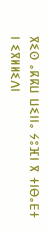ⴳⵉⵙ ⴰⴽⴽⵡ ⵡⵉⵏⵏⴰ ⵢⵓⴼⵏ ⴳ ⵜⵏⴱⴰⴹⵜ ⵏ ⵉⴳⵍⵍⵉⴷⵏ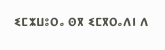ⵉⵎⵣⵡⵓⵔⴰ ⵙⴳ ⵉⵎⴳⵔⴰⴷⵏ ⴷ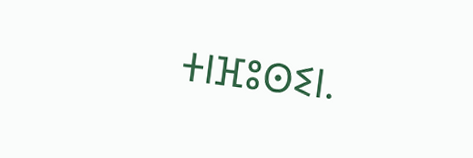ⵜⵏⴼⵓⵙⵉⵏ.